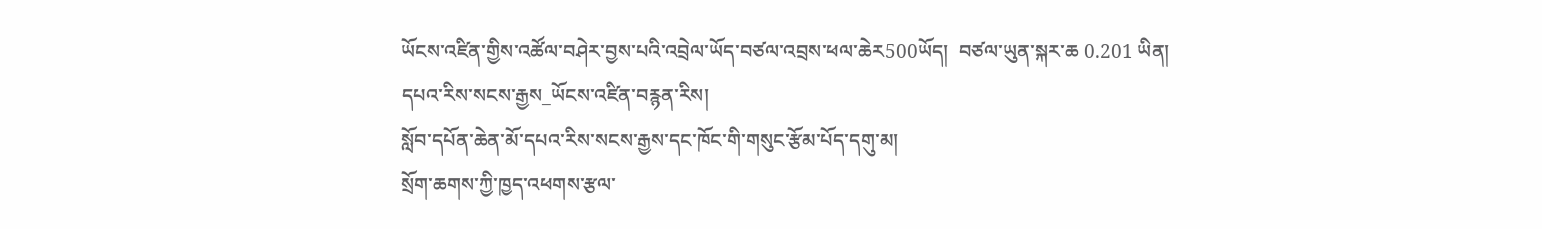ཡོངས་འཛིན་གྱིས་འཚོལ་བཤེར་བྱས་པའི་འབྲེལ་ཡོད་བཙལ་འབྲས་ཕལ་ཆེར500ཡོད།  བཙལ་ཡུན་སྐར་ཆ 0.201 ཡིན།
དཔའ་རིས་སངས་རྒྱས_ཡོངས་འཛིན་བརྙན་རིས།
སློབ་དཔོན་ཆེན་མོ་དཔའ་རིས་སངས་རྒྱས་དང་ཁོང་གི་གསུང་རྩོམ་པོད་དགུ་མ།
སྲོག་ཆགས་ཀྱི་ཁྱད་འཕགས་རྩལ་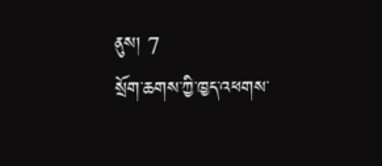ནུས། 7
སྲོག་ཆགས་ཀྱི་ཁྱད་འཕགས་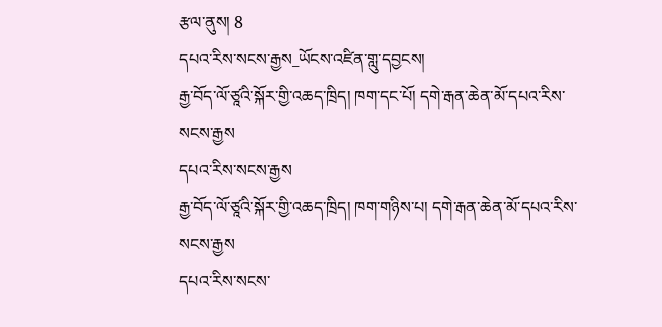རྩལ་ནུས། 8
དཔའ་རིས་སངས་རྒྱས_ཡོངས་འཛིན་གླུ་དབྱངས།
རྒྱ་བོད་ལོ་ཙཱའི་སྐོར་གྱི་འཆད་ཁྲིད། ཁག་དང་པོ། དགེ་རྒན་ཆེན་མོ་དཔའ་རིས་སངས་རྒྱས
དཔའ་རིས་སངས་རྒྱས
རྒྱ་བོད་ལོ་ཙཱའི་སྐོར་གྱི་འཆད་ཁྲིད། ཁག་གཉིས་པ། དགེ་རྒན་ཆེན་མོ་དཔའ་རིས་སངས་རྒྱས
དཔའ་རིས་སངས་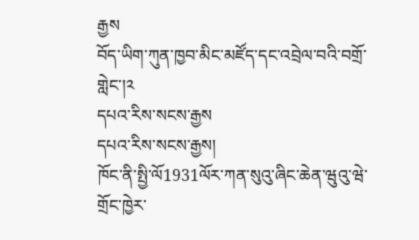རྒྱས
བོད་ཡིག་ཀུན་ཁྱབ་མིང་མཛོད་དང་འབྲེལ་བའི་བགྲོ་གླེང་།༢
དཔའ་རིས་སངས་རྒྱས
དཔའ་རིས་སངས་རྒྱས།
ཁོང་ནི་སྤྱི་ལོ1931ལོར་ཀན་སུའུ་ཞིང་ཆེན་ཝུའུ་ཝེ་གྲོང་ཁྱེར་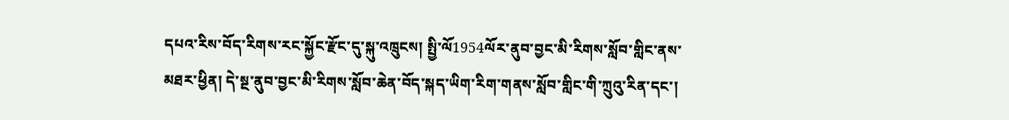དཔའ་རིས་བོད་རིགས་རང་སྐྱོང་རྫོང་དུ་སྐུ་འཁྲུངས། སྤྱི་ལོ1954ལོར་ནུབ་བྱང་མི་རིགས་སློབ་གླིང་ནས་མཐར་ཕྱིན། དེ་སྔ་ནུབ་བྱང་མི་རིགས་སློབ་ཆེན་བོད་སྐད་ཡིག་རིག་གནས་སློབ་གླིང་གི་ཀྲུའུ་རིན་དང་།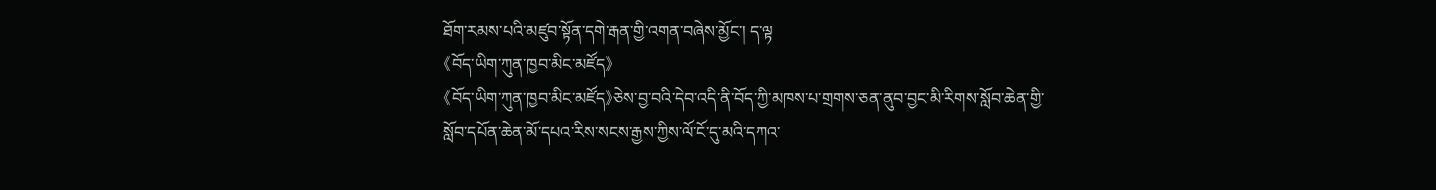ཐོག་རམས་པའི་མཛུབ་སྟོན་དགེ་རྒན་གྱི་འགན་བཞེས་མྱོང་། ད་ལྟ
《བོད་ཡིག་ཀུན་ཁྱབ་མིང་མཛོད》
《བོད་ཡིག་ཀུན་ཁྱབ་མིང་མཛོད》ཅེས་བྱ་བའི་དེབ་འདི་ནི་བོད་ཀྱི་མཁས་པ་གྲགས་ཅན་ནུབ་བྱང་མི་རིགས་སློབ་ཆེན་གྱི་སློབ་དཔོན་ཆེན་མོ་དཔའ་རིས་སངས་རྒྱས་ཀྱིས་ལོ་ངོ་དུ་མའི་དཀའ་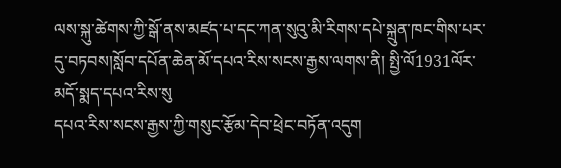ལས་སྐུ་ཚེགས་ཀྱི་སྒོ་ནས་མཛད་པ་དང་ཀན་སུའུ་མི་རིགས་དཔེ་སྐྲུན་ཁང་གིས་པར་དུ་བཏབས།སློབ་དཔོན་ཆེན་མོ་དཔའ་རིས་སངས་རྒྱས་ལགས་ནི། སྤྱི་ལོ1931ལོར་མདོ་སྨད་དཔའ་རིས་སུ
དཔའ་རིས་སངས་རྒྱས་ཀྱི་གསུང་རྩོམ་དེབ་ཕྲེང་བཏོན་འདུག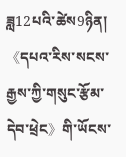ཟླ12པའི་ཚེས9ཉིན། 《དཔའ་རིས་སངས་རྒྱས་ཀྱི་གསུང་རྩོམ་དེབ་ཕྲེང》གི་ཡོངས་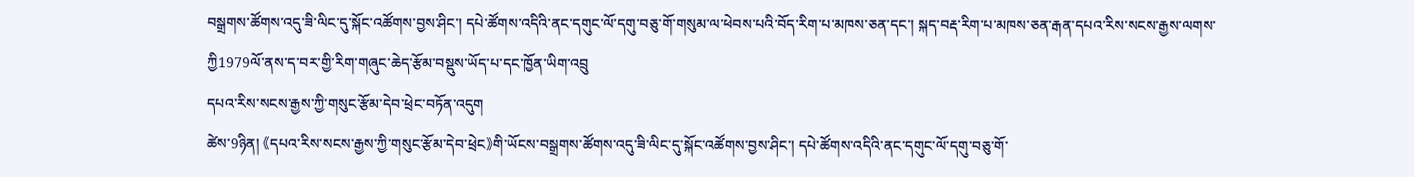བསྒྲགས་ཚོགས་འདུ་ཟི་ལིང་དུ་སྐོང་འཚོགས་བྱས་ཤིང་། དཔེ་ཚོགས་འདིའི་ནང་དགུང་ལོ་དགུ་བཅུ་གོ་གསུམ་ལ་ཕེབས་པའི་བོད་རིག་པ་མཁས་ཅན་དང་། སྐད་བརྡ་རིག་པ་མཁས་ཅན་རྒན་དཔའ་རིས་སངས་རྒྱས་ལགས་ཀྱི1979ལོ་ནས་ད་བར་གྱི་རིག་གཞུང་ཆེད་རྩོམ་བསྡུས་ཡོད་པ་དང་ཁྱོན་ཡིག་འབྲུ
དཔའ་རིས་སངས་རྒྱས་ཀྱི་གསུང་རྩོམ་དེབ་ཕྲེང་བཏོན་འདུག
ཚེས་9ཉིན། 《དཔའ་རིས་སངས་རྒྱས་ཀྱི་གསུང་རྩོམ་དེབ་ཕྲེང》གི་ཡོངས་བསྒྲགས་ཚོགས་འདུ་ཟི་ལིང་དུ་སྐོང་འཚོགས་བྱས་ཤིང་། དཔེ་ཚོགས་འདིའི་ནང་དགུང་ལོ་དགུ་བཅུ་གོ་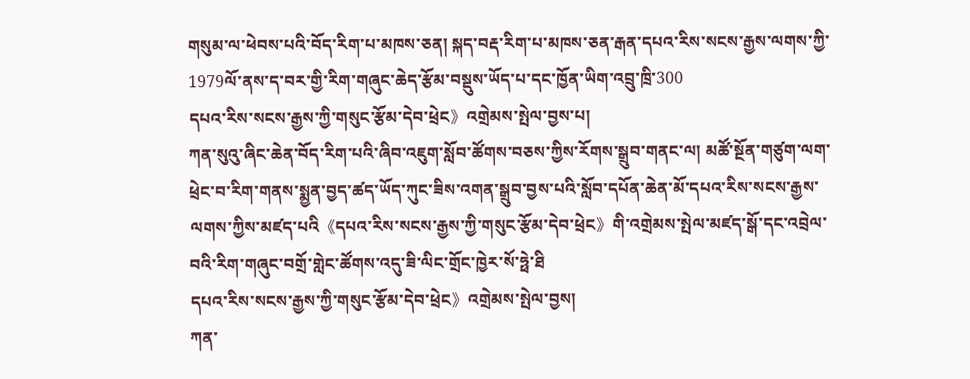གསུམ་ལ་ཕེབས་པའི་བོད་རིག་པ་མཁས་ཅན། སྐད་བརྡ་རིག་པ་མཁས་ཅན་རྒན་དཔའ་རིས་སངས་རྒྱས་ལགས་ཀྱི་1979ལོ་ནས་ད་བར་གྱི་རིག་གཞུང་ཆེད་རྩོམ་བསྡུས་ཡོད་པ་དང་ཁྱོན་ཡིག་འབྲུ་ཁྲི་300
དཔའ་རིས་སངས་རྒྱས་ཀྱི་གསུང་རྩོམ་དེབ་ཕྲེང》འགྲེམས་སྤེལ་བྱས་པ།
ཀན་སུའུ་ཞིང་ཆེན་བོད་རིག་པའི་ཞིབ་འཇུག་སློབ་ཚོགས་བཅས་ཀྱིས་རོགས་སྒྲུབ་གནང་ལ། མཚོ་སྔོན་གཙུག་ལག་ཕྲེང་བ་རིག་གནས་སྨྱན་བྱད་ཚད་ཡོད་ཀུང་ཟིས་འགན་སྒྲུབ་བྱས་པའི་སློབ་དཔོན་ཆེན་མོ་དཔའ་རིས་སངས་རྒྱས་ལགས་ཀྱིས་མཛད་པའི《དཔའ་རིས་སངས་རྒྱས་ཀྱི་གསུང་རྩོམ་དེབ་ཕྲེང》གི་འགྲེམས་སྤེལ་མཛད་སྒོ་དང་འབྲེལ་བའི་རིག་གཞུང་བགྲོ་གླེང་ཚོགས་འདུ་ཟི་ལིང་གྲོང་ཁྱེར་སོ་ཧྥེ་ཐི
དཔའ་རིས་སངས་རྒྱས་ཀྱི་གསུང་རྩོམ་དེབ་ཕྲེང》འགྲེམས་སྤེལ་བྱས།
ཀན་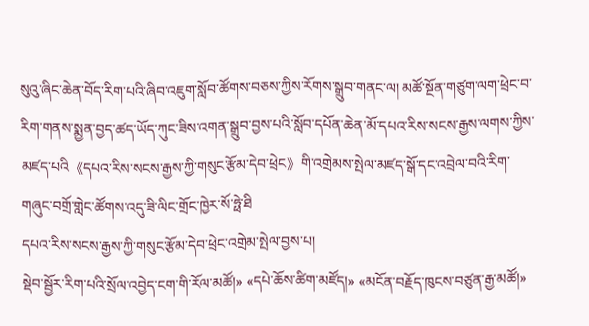སུའུ་ཞིང་ཆེན་བོད་རིག་པའི་ཞིབ་འཇུག་སློབ་ཚོགས་བཅས་ཀྱིས་རོགས་སྒྲུབ་གནང་ལ། མཚོ་སྔོན་གཙུག་ལག་ཕྲེང་བ་རིག་གནས་སྨྱན་བྱད་ཚད་ཡོད་ཀུང་ཟིས་འགན་སྒྲུབ་བྱས་པའི་སློབ་དཔོན་ཆེན་མོ་དཔའ་རིས་སངས་རྒྱས་ལགས་ཀྱིས་མཛད་པའི《དཔའ་རིས་སངས་རྒྱས་ཀྱི་གསུང་རྩོམ་དེབ་ཕྲེང》གི་འགྲེམས་སྤེལ་མཛད་སྒོ་དང་འབྲེལ་བའི་རིག་གཞུང་བགྲོ་གླེང་ཚོགས་འདུ་ཟི་ལིང་གྲོང་ཁྱེར་སོ་ཧྥེ་ཐི
དཔའ་རིས་སངས་རྒྱས་ཀྱི་གསུང་རྩོམ་དེབ་ཕྲེང་འགྲེམ་སྤེལ་བྱས་པ།
སྡེབ་སྦྱོར་རིག་པའི་སྲོལ་འབྱེད་ངག་གི་རོལ་མཚོ།» «དཔེ་ཆོས་ཚིག་མཛོད།» «མངོན་བརྗོད་ཁུངས་བཙུན་རྒྱ་མཚོ།»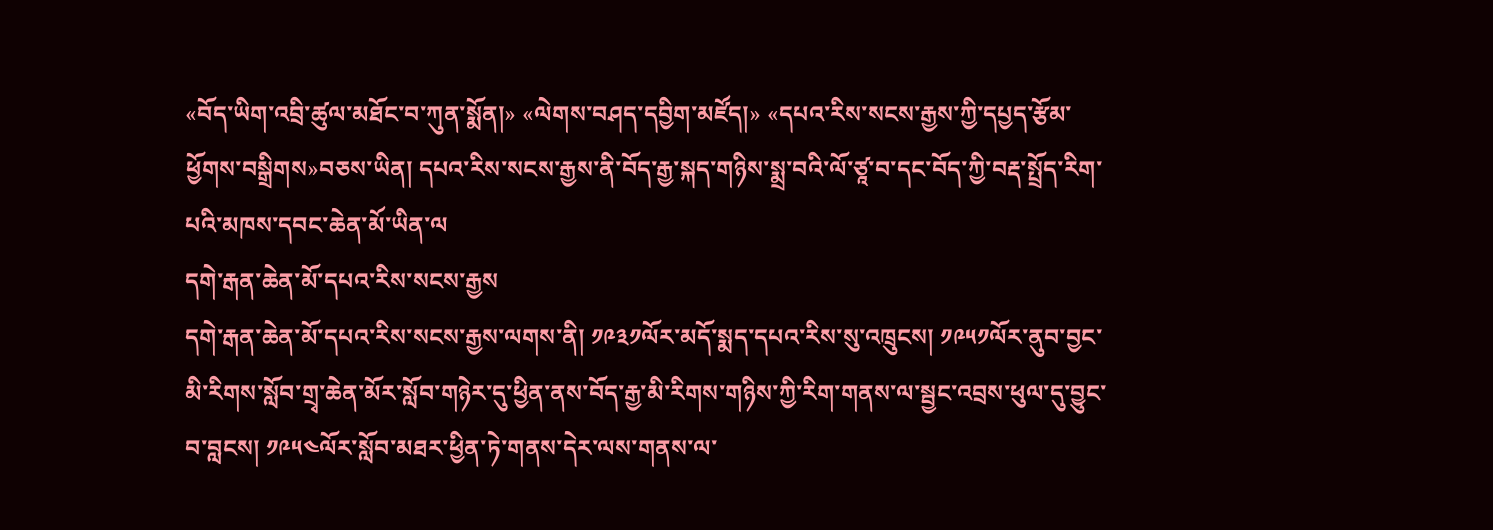«བོད་ཡིག་འབྲི་ཚུལ་མཐོང་བ་ཀུན་སྨོན།» «ལེགས་བཤད་དབྱིག་མཛོད།» «དཔའ་རིས་སངས་རྒྱས་ཀྱི་དཔྱད་རྩོམ་ཕྱོགས་བསྒྲིགས»བཅས་ཡིན། དཔའ་རིས་སངས་རྒྱས་ནི་བོད་རྒྱ་སྐད་གཉིས་སྨྲ་བའི་ལོ་ཙཱ་བ་དང་བོད་ཀྱི་བརྡ་སྤྲོད་རིག་པའི་མཁས་དབང་ཆེན་མོ་ཡིན་ལ
དགེ་རྒན་ཆེན་མོ་དཔའ་རིས་སངས་རྒྱས
དགེ་རྒན་ཆེན་མོ་དཔའ་རིས་སངས་རྒྱས་ལགས་ནི། ༡༩༣༡ལོར་མདོ་སྨད་དཔའ་རིས་སུ་འཁྲུངས། ༡༩༥༡ལོར་ནུབ་བྱང་མི་རིགས་སློབ་གྲྭ་ཆེན་མོར་སློབ་གཉེར་དུ་ཕྱིན་ནས་བོད་རྒྱ་མི་རིགས་གཉིས་ཀྱི་རིག་གནས་ལ་སྦྱང་འབྲས་ཕུལ་དུ་བྱུང་བ་བླངས། ༡༩༥༤ལོར་སློབ་མཐར་ཕྱིན་ཏེ་གནས་དེར་ལས་གནས་ལ་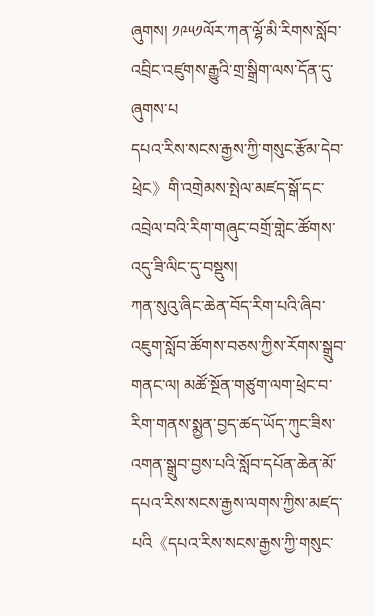ཞུགས། ༡༩༥༡ལོར་ཀན་ལྷོ་མི་རིགས་སློབ་འབྲིང་འཛུགས་རྒྱུའི་གྲ་སྒྲིག་ལས་དོན་དུ་ཞུགས་པ
དཔའ་རིས་སངས་རྒྱས་ཀྱི་གསུང་རྩོམ་དེབ་ཕྲེང》གི་འགྲེམས་སྤེལ་མཛད་སྒོ་དང་འབྲེལ་བའི་རིག་གཞུང་བགྲོ་གླེང་ཚོགས་འདུ་ཟི་ལིང་དུ་བསྡུས།
ཀན་སུའུ་ཞིང་ཆེན་བོད་རིག་པའི་ཞིབ་འཇུག་སློབ་ཚོགས་བཅས་ཀྱིས་རོགས་སྒྲུབ་གནང་ལ། མཚོ་སྔོན་གཙུག་ལག་ཕྲེང་བ་རིག་གནས་སྨྱན་བྱད་ཚད་ཡོད་ཀུང་ཟིས་འགན་སྒྲུབ་བྱས་པའི་སློབ་དཔོན་ཆེན་མོ་དཔའ་རིས་སངས་རྒྱས་ལགས་ཀྱིས་མཛད་པའི《དཔའ་རིས་སངས་རྒྱས་ཀྱི་གསུང་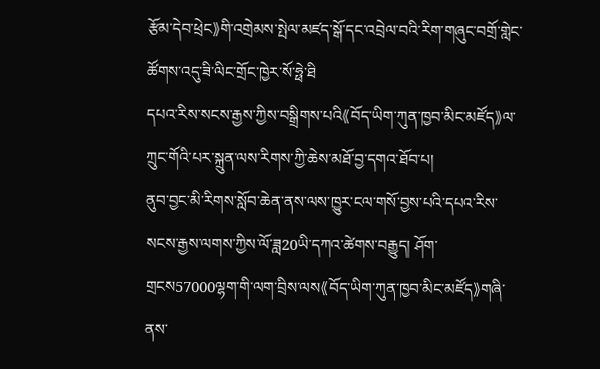རྩོམ་དེབ་ཕྲེང》གི་འགྲེམས་སྤེལ་མཛད་སྒོ་དང་འབྲེལ་བའི་རིག་གཞུང་བགྲོ་གླེང་ཚོགས་འདུ་ཟི་ལིང་གྲོང་ཁྱེར་སོ་ཧྥེ་ཐི
དཔའ་རིས་སངས་རྒྱས་ཀྱིས་བསྒྲིགས་པའི《བོད་ཡིག་ཀུན་ཁྱབ་མིང་མཛོད》ལ་ཀྲུང་གོའི་པར་སྐྲུན་ལས་རིགས་ཀྱི་ཆེས་མཐོ་བྱ་དགའ་ཐོབ་པ།
ནུབ་བྱང་མི་རིགས་སློབ་ཆེན་ནས་ལས་ཁྱུར་ངལ་གསོ་བྱས་པའི་དཔའ་རིས་སངས་རྒྱས་ལགས་ཀྱིས་ལོ་ཟླ20ཡི་དཀའ་ཚེགས་བརྒྱུད། ཤོག་གྲངས57000ལྷག་གི་ལག་བྲིས་ལས《བོད་ཡིག་ཀུན་ཁྱབ་མིང་མཛོད》གཞི་ནས་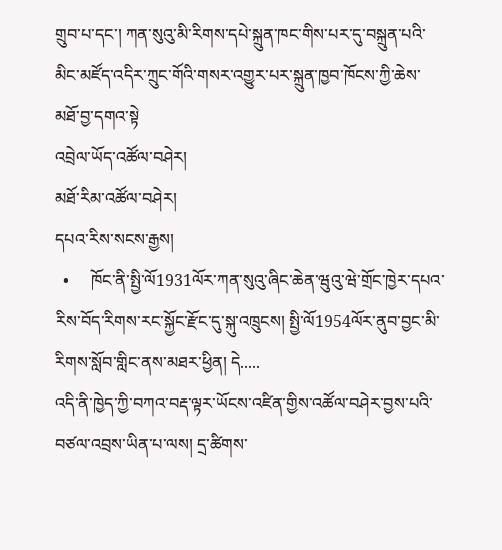གྲུབ་པ་དང་། ཀན་སུའུ་མི་རིགས་དཔེ་སྐྲུན་ཁང་གིས་པར་དུ་བསྐྲུན་པའི་མིང་མཛོད་འདིར་ཀྲུང་གོའི་གསར་འགྱུར་པར་སྐྲུན་ཁྱབ་ཁོངས་ཀྱི་ཆེས་མཐོ་བྱ་དགའ་སྟེ
འབྲེལ་ཡོད་འཚོལ་བཤེར།
མཐོ་རིམ་འཚོལ་བཤེར།
དཔའ་རིས་སངས་རྒྱས།
  •     ཁོང་ནི་སྤྱི་ལོ1931ལོར་ཀན་སུའུ་ཞིང་ཆེན་ཝུའུ་ཝེ་གྲོང་ཁྱེར་དཔའ་རིས་བོད་རིགས་རང་སྐྱོང་རྫོང་དུ་སྐུ་འཁྲུངས། སྤྱི་ལོ1954ལོར་ནུབ་བྱང་མི་རིགས་སློབ་གླིང་ནས་མཐར་ཕྱིན། དེ.....
འདི་ནི་ཁྱེད་ཀྱི་བཀའ་བརྡ་ལྟར་ཡོངས་འཛིན་གྱིས་འཚོལ་བཤེར་བྱས་པའི་བཙལ་འབྲས་ཡིན་པ་ལས། དྲ་ཚིགས་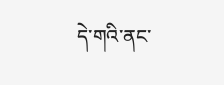དེ་གའི་ནང་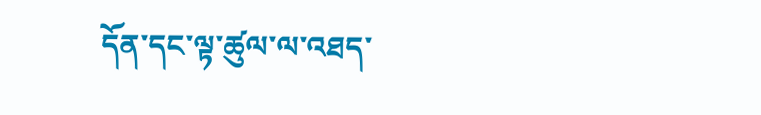དོན་དང་ལྟ་ཚུལ་ལ་འཐད་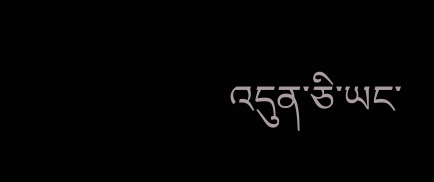འདུན་ཅི་ཡང་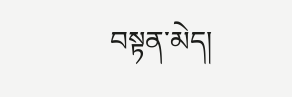བསྟན་མེད།